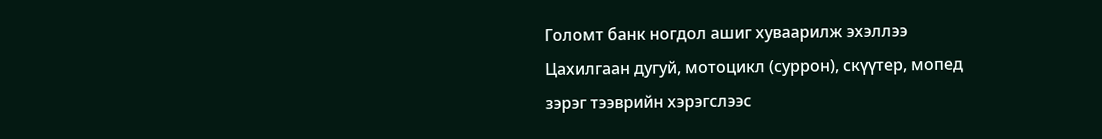Голомт банк ногдол ашиг хуваарилж эхэллээ
Цахилгаан дугуй, мотоцикл (суррон), скүүтер, мопед зэрэг тээврийн хэрэгслээс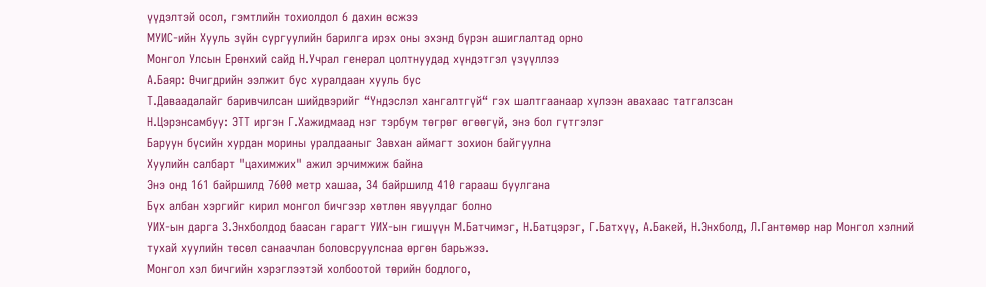үүдэлтэй осол, гэмтлийн тохиолдол 6 дахин өсжээ
МУИС-ийн Хууль зүйн сургуулийн барилга ирэх оны эхэнд бүрэн ашиглалтад орно
Монгол Улсын Ерөнхий сайд Н.Учрал генерал цолтнуудад хүндэтгэл үзүүллээ
А.Баяр: Өчигдрийн ээлжит бус хуралдаан хууль бус
Т.Даваадалайг баривчилсан шийдвэрийг “Үндэслэл хангалтгүй“ гэх шалтгаанаар хүлээн авахаас татгалзсан
Н.Цэрэнсамбуу: ЭТТ иргэн Г.Хажидмаад нэг тэрбум төгрөг өгөөгүй, энэ бол гүтгэлэг
Баруун бүсийн хурдан морины уралдааныг Завхан аймагт зохион байгуулна
Хуулийн салбарт "цахимжих" ажил эрчимжиж байна
Энэ онд 161 байршилд 7600 метр хашаа, 34 байршилд 410 гарааш буулгана
Бүх албан хэргийг кирил монгол бичгээр хөтлөн явуулдаг болно
УИХ-ын дарга З.Энхболдод баасан гарагт УИХ-ын гишүүн М.Батчимэг, Н.Батцэрэг, Г.Батхүү, А.Бакей, Н.Энхболд, Л.Гантөмөр нар Монгол хэлний тухай хуулийн төсөл санаачлан боловсруулснаа өргөн барьжээ.
Монгол хэл бичгийн хэрэглээтэй холбоотой төрийн бодлого,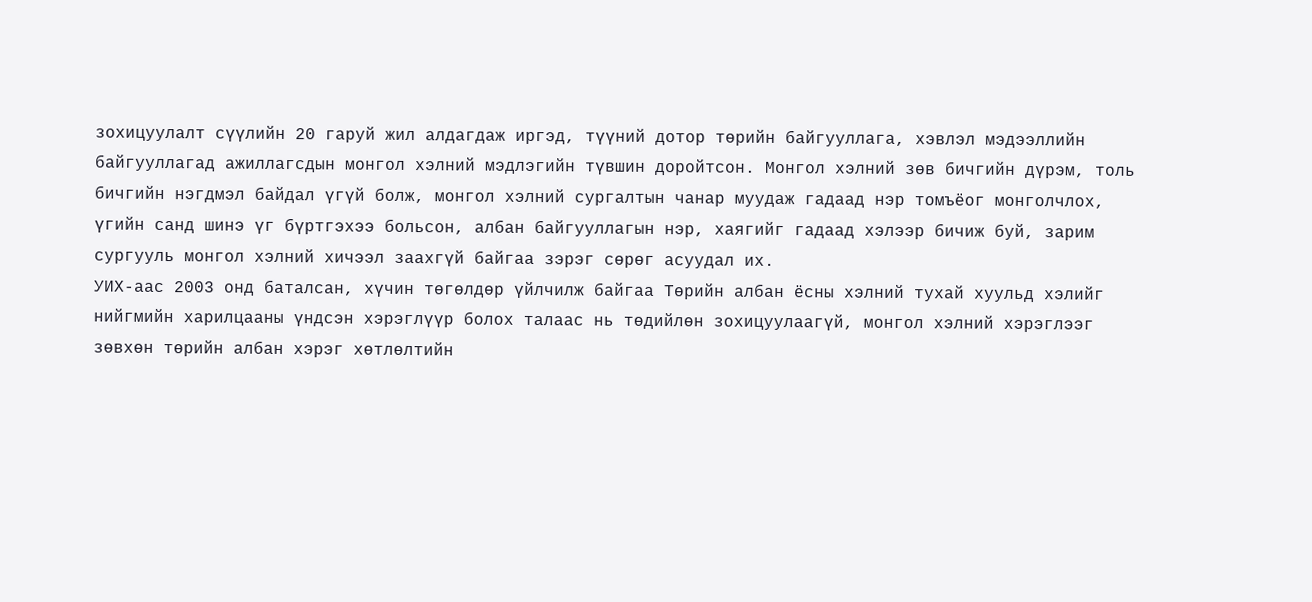зохицуулалт сүүлийн 20 гаруй жил алдагдаж иргэд, түүний дотор төрийн байгууллага, хэвлэл мэдээллийн байгууллагад ажиллагсдын монгол хэлний мэдлэгийн түвшин доройтсон. Монгол хэлний зөв бичгийн дүрэм, толь бичгийн нэгдмэл байдал үгүй болж, монгол хэлний сургалтын чанар муудаж гадаад нэр томъёог монголчлох, үгийн санд шинэ үг бүртгэхээ больсон, албан байгууллагын нэр, хаягийг гадаад хэлээр бичиж буй, зарим сургууль монгол хэлний хичээл заахгүй байгаа зэрэг сөрөг асуудал их.
УИХ-аас 2003 онд баталсан, хүчин төгөлдөр үйлчилж байгаа Төрийн албан ёсны хэлний тухай хуульд хэлийг нийгмийн харилцааны үндсэн хэрэглүүр болох талаас нь төдийлөн зохицуулаагүй, монгол хэлний хэрэглээг зөвхөн төрийн албан хэрэг хөтлөлтийн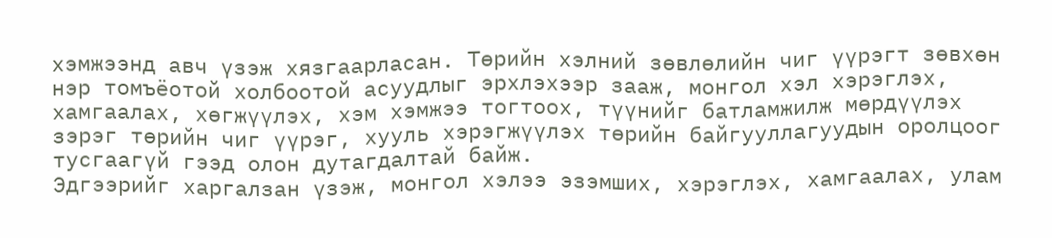хэмжээнд авч үзэж хязгаарласан. Төрийн хэлний зөвлөлийн чиг үүрэгт зөвхөн нэр томъёотой холбоотой асуудлыг эрхлэхээр зааж, монгол хэл хэрэглэх, хамгаалах, хөгжүүлэх, хэм хэмжээ тогтоох, түүнийг батламжилж мөрдүүлэх зэрэг төрийн чиг үүрэг, хууль хэрэгжүүлэх төрийн байгууллагуудын оролцоог тусгаагүй гээд олон дутагдалтай байж.
Эдгээрийг харгалзан үзэж, монгол хэлээ эзэмших, хэрэглэх, хамгаалах, улам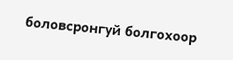боловсронгуй болгохоор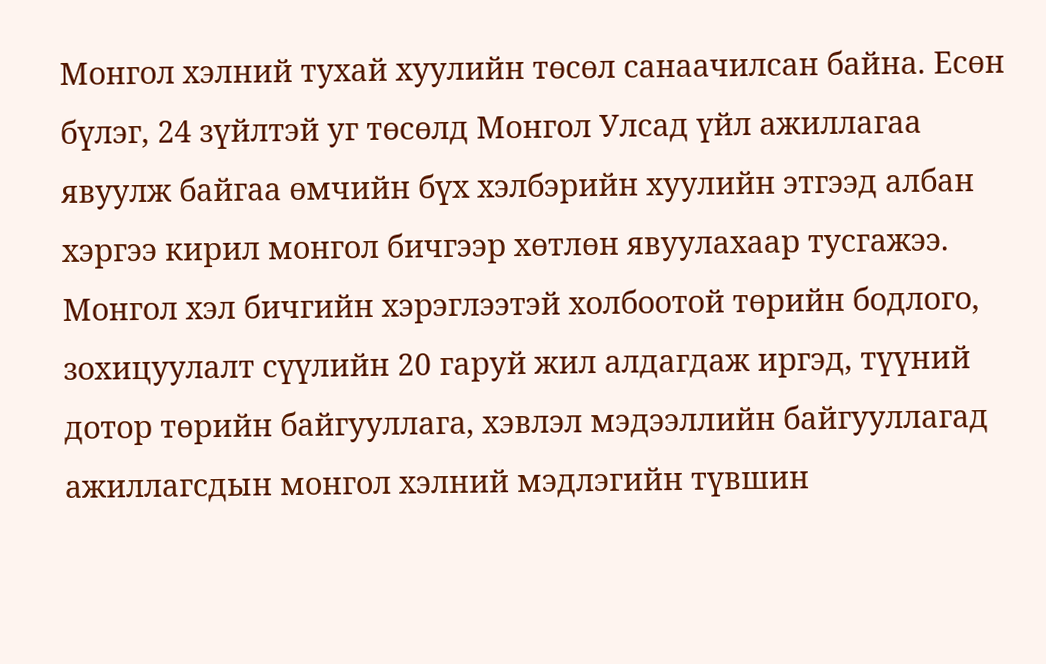Монгол хэлний тухай хуулийн төсөл санаачилсан байна. Есөн бүлэг, 24 зүйлтэй уг төсөлд Монгол Улсад үйл ажиллагаа явуулж байгаа өмчийн бүх хэлбэрийн хуулийн этгээд албан хэргээ кирил монгол бичгээр хөтлөн явуулахаар тусгажээ.
Монгол хэл бичгийн хэрэглээтэй холбоотой төрийн бодлого, зохицуулалт сүүлийн 20 гаруй жил алдагдаж иргэд, түүний дотор төрийн байгууллага, хэвлэл мэдээллийн байгууллагад ажиллагсдын монгол хэлний мэдлэгийн түвшин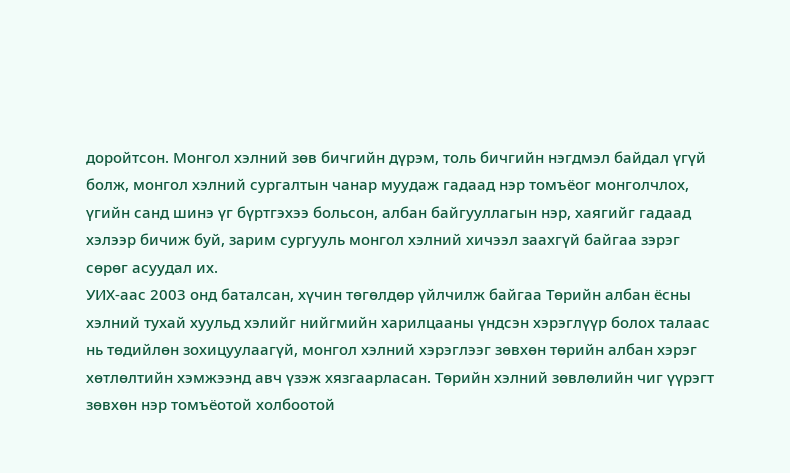доройтсон. Монгол хэлний зөв бичгийн дүрэм, толь бичгийн нэгдмэл байдал үгүй болж, монгол хэлний сургалтын чанар муудаж гадаад нэр томъёог монголчлох, үгийн санд шинэ үг бүртгэхээ больсон, албан байгууллагын нэр, хаягийг гадаад хэлээр бичиж буй, зарим сургууль монгол хэлний хичээл заахгүй байгаа зэрэг сөрөг асуудал их.
УИХ-аас 2003 онд баталсан, хүчин төгөлдөр үйлчилж байгаа Төрийн албан ёсны хэлний тухай хуульд хэлийг нийгмийн харилцааны үндсэн хэрэглүүр болох талаас нь төдийлөн зохицуулаагүй, монгол хэлний хэрэглээг зөвхөн төрийн албан хэрэг хөтлөлтийн хэмжээнд авч үзэж хязгаарласан. Төрийн хэлний зөвлөлийн чиг үүрэгт зөвхөн нэр томъёотой холбоотой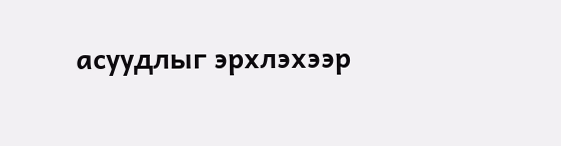асуудлыг эрхлэхээр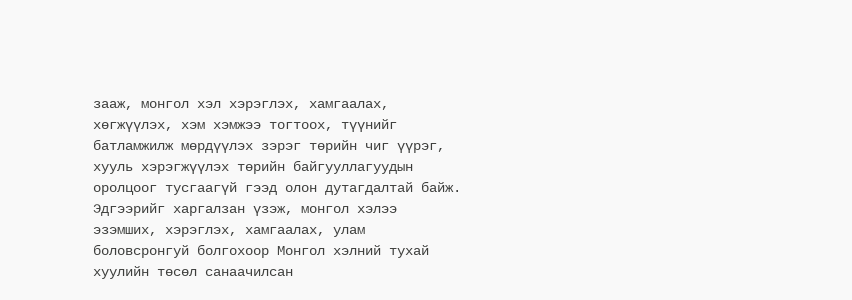зааж, монгол хэл хэрэглэх, хамгаалах, хөгжүүлэх, хэм хэмжээ тогтоох, түүнийг батламжилж мөрдүүлэх зэрэг төрийн чиг үүрэг, хууль хэрэгжүүлэх төрийн байгууллагуудын оролцоог тусгаагүй гээд олон дутагдалтай байж.
Эдгээрийг харгалзан үзэж, монгол хэлээ эзэмших, хэрэглэх, хамгаалах, улам боловсронгуй болгохоор Монгол хэлний тухай хуулийн төсөл санаачилсан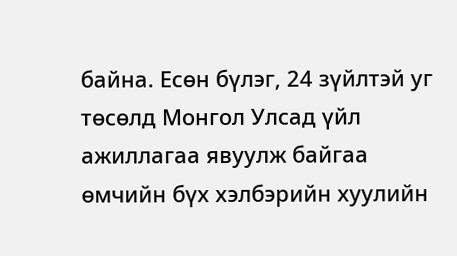байна. Есөн бүлэг, 24 зүйлтэй уг төсөлд Монгол Улсад үйл ажиллагаа явуулж байгаа өмчийн бүх хэлбэрийн хуулийн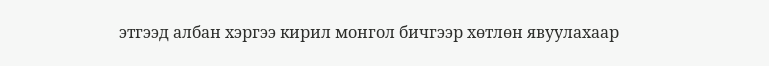этгээд албан хэргээ кирил монгол бичгээр хөтлөн явуулахаар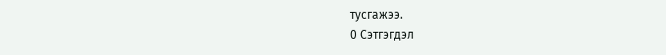тусгажээ.
0 Сэтгэгдэл